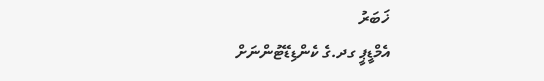ޚަބަރު
އެމްޑީޕީ ގދ.ގެ ކެންޑިޑޭޓުންނަށް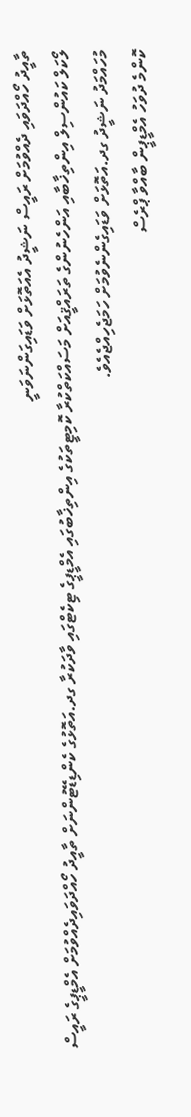ތާއީދު ހޯއްދަވައި ދެއްވުމަށް ރައީސް ނަޝީދު އެއަތޮޅަށް ވަޑައިގަންނަވަނީ
ލޯކަލް ކައުންސިލް އިންތިޚާބާއި އަންހެނުންގެ ތަރައްޤީއަށް މަސައްކަތްކުރާ ކޮމިޓީތަކުގެ އިންތިޚާބުގައި އެމްޑީޕީގެ ޓިކެޓްގައި ވާދަކުރާ ގދ.އަތޮޅުގެ ކެންޑިޑޭޓުންނަށް ތާއީދު ހޯއްދަވައިދެއްވުމަށް އެމްޑީޕީގެ ރައީސް މުހައްމަދު ނަޝީދު ގދ.އަތޮޅަށް ވަޑައިގެންނެވުމަށް ހަމަޖެހިއްޖެއެވެ.
ކޮންމެ ދުވަހު އެމްޑީޕީން ބާއްވާ ޕްރެސް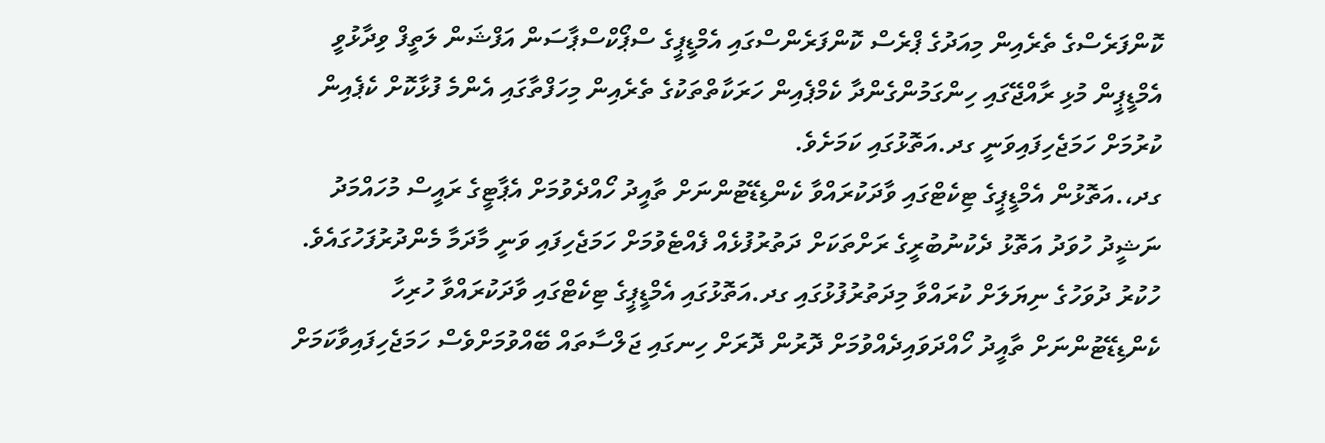ކޮންފަރެސްގެ ތެރެއިން މިއަދުގެ ޕްރެސް ކޮންފަރެންސްގައި އެމްޑީޕީގެ ސްޕޯކްސްޕާސަން އަފްޝަން ލަތީފް ވިދާޅުވީ އެމްޑީޕީން މުޅި ރާއްޖޭގައި ހިންގަމުންގެންދާ ކެމްޕެއިން ހަރަކާތްތަކުގެ ތެރެއިން މިހަފްތާގައި އެންމެ ފުޅާކޮށް ކެޕެއިން ކުރުމަށް ހަމަޖެހިފައިވަނީ ގދ.އަތޮޅުގައި ކަމަށެވެ.
ގދ،.އަތޮޅުން އެމްޑީޕީގެ ޓިކެޓްގައި ވާދަކުރައްވާ ކެންޑިޑޭޓުންނަށް ތާއީދު ހޯއްދެވުމަށް އެޕާޓީގެ ރައީސް މުހައްމަދު ނަޝީދު ހުވަދު އަތޮޅު ދެކުނުބުރީގެ ރަށްތަކަށް ދަތުރުފުޅެއް ފެއްޓެވުމަށް ހަމަޖެހިފައި ވަނީ މާދަމާ މެންދުރުފަހުގައެވެ. ހުކުރު ދުވަހުގެ ނިޔަލަށް ކުރައްވާ މިދަތުރުފުޅުގައި ގދ.އަތޮޅުގައި އެމްޑީޕީގެ ޓިކެޓްގައި ވާދަކުރައްވާ ހުރިހާ ކެންޑިޑޭޓުންނަށް ތާއީދު ހޯއްދަވައިދެއްވުމަށް ދޮރުން ދޮރަށް ހިނގައި ޖަލްސާތައް ބޭއްވުމަށްވެސް ހަމަޖެހިފައިވާކަމަށް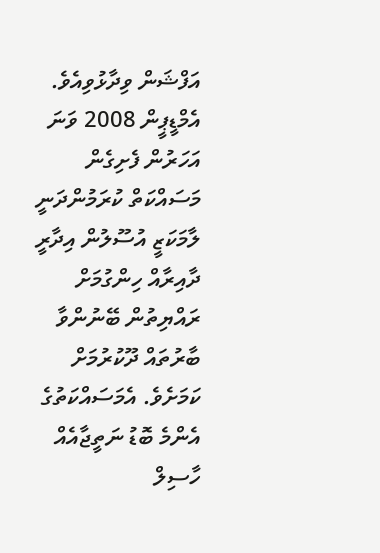އަފްޝަން ވިދާޅުވިއެވެ.
އެމްޑީޕީން 2008 ވަނަ އަހަރުން ފެށިގެން މަސައްކަތް ކުރަމުންދަނީ ލާމަކަޒީ އުސޫލުން އިދާރީ ދާއިރާއް ހިންގުމަށް ރައްޔިތުން ބޭނުންވާ ބާރުތައް ދޫކުރުމަށް ކަމަށެވެ. އެމަސައްކަތުގެ އެންމެ ބޮޑު ނަތީޖާއެއް ހާސިލް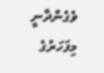ވެގެންދާނީ މިފަހަރުގެ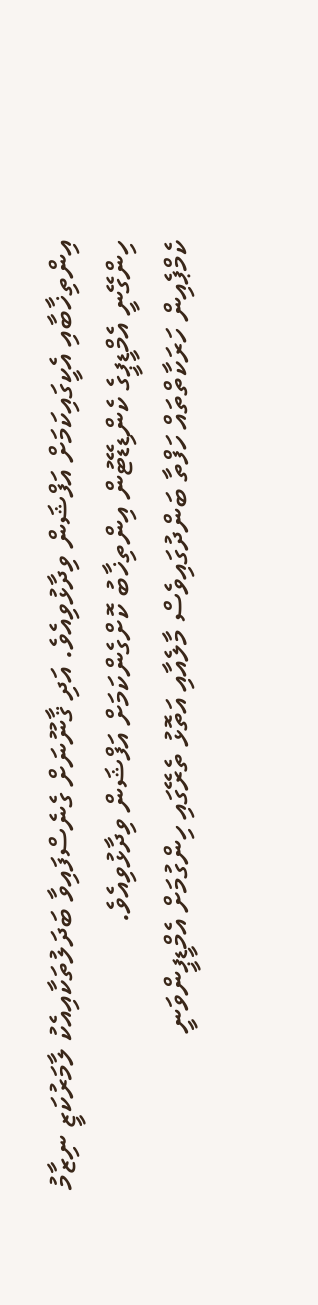އިންތިޚާބާއި އެކީގައިކަމަށް އަފްޝަން ވިދާޅުވިއެވެ. އަދި ޤާނޫނަށް ގެނެސްފައިވާ ބަދަލުތަކާއިއެކު ލާމަރުކަޒީ ނިޒާމު ހިންގޭނީ އެމްޑީޕީގެ ކެންޑިޑޭޓުން އިންތިޚާބު ކޮށްގެންކަމަށް އަފްޝަން ވިދާޅުވިއެވެ.
ކެމްޕެއިން ހަރަކާތްތައް ހަފްތާ ބަންދުގައިވެސް މާލެއާއި އަތޮޅު ތެރޭގައި ހިންގުމަށް އެމްޑީޕީންވަނީ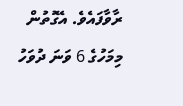ރާވާފައެވެ. އެގޮތުން މިމަހުގެ 6 ވަނަ ދުވަހު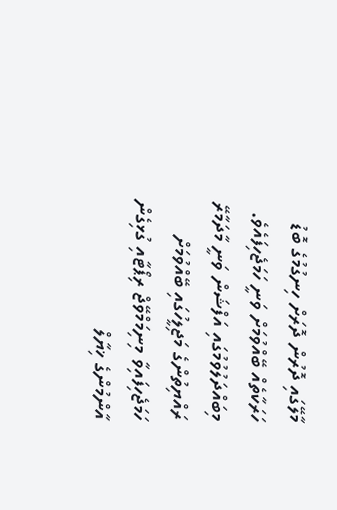މާލޭގައި ދޮރުން ދޮރަށް ހިނގުމުގެ ބޮޑު ހަރަކާތެއް ބޭއްވުމަށް ވަނީ ހަމަޖެހިފައެވެ. މިބައްދަލުވުމުގައި އަފްޝަން ވަނީ މާދަމާރޭ ރައްޔިތުންގެ މަޖިލީހުގައި ބޭއްވުމަށް ހަމަޖެހިފައިވާ މިނިމަމްވޭޖް ރިޕޯޓާއި ގުޅިގެން އާންމުންގެ ޚިޔާލް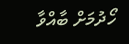ހޯދުމަށް ބާއްވާ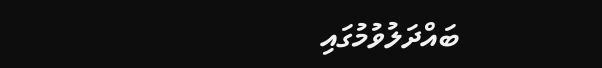ބައްދަލުވުމުގައި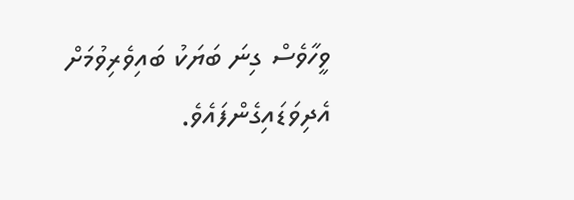ވީހާވެސް ގިނަ ބަޔަކު ބައިވެރިވުމަށް އެދިވަޑައިގެންފައެވެ.